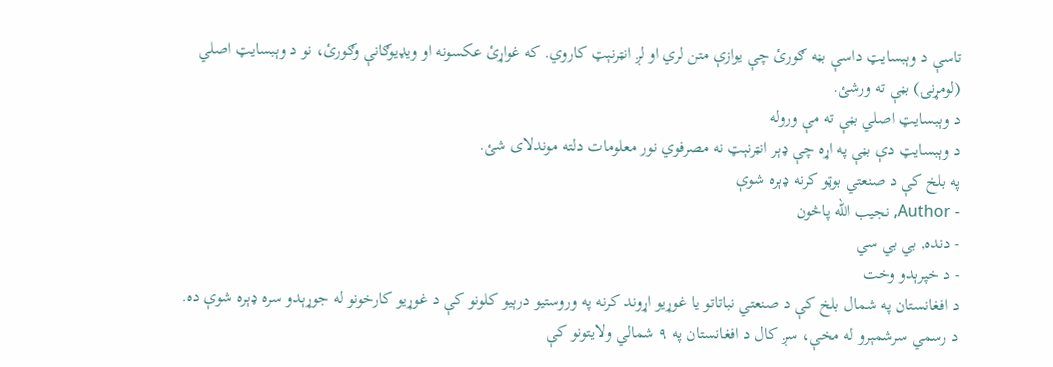تاسې د وېبسایټ داسې بڼه ګورئ چې یوازې متن لري او لږ انټرنېټ کاروي. که غواړئ عکسونه او ویډیوګانې وګورئ، نو د وېبسایټ اصلي (لومړنۍ) بڼې ته ورشئ.
د وېبسایټ اصلي بڼې ته مې وروله
د وېبسایټ دې بڼې په اړه چې ډېر انټرنېټ نه مصرفوي نور معلومات دلته موندلای شئ.
په بلخ کې د صنعتي بوټو کرنه ډېره شوې
- Author, نجیب الله پاڅون
- دنده, بي بي سي
- د خپرېدو وخت
د افغانستان په شمال بلخ کې د صنعتي نباتاتو یا غوړیو اړوند کرنه په وروستیو درېیو کلونو کې د غوړیو کارخونو له جوړېدو سره ډېره شوې ده.
د رسمي سرشمېرو له مخې، سږ کال د افغانستان په ۹ شمالي ولایتونو کې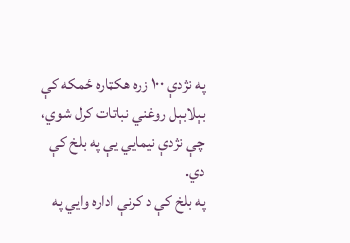په نژدې ۱۰۰ زره هکټاره ځمکه کې بېلابېل روغني نباتات کرل شوي، چې نژدې نیمايي یې په بلخ کې دي.
په بلخ کې د کرنې اداره وايي په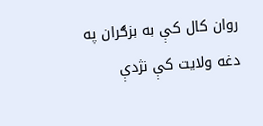روان کال کې به بزګران په دغه ولایت کې نژدې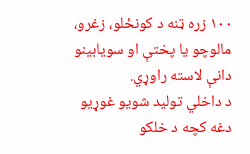۱۰۰ زره ټنه د کونځلو، زغرو، مالوچو یا پختې او سویابینو دانې لاسته راوړي.
د داخلي تولید شویو غوړیو دغه کچه د خلکو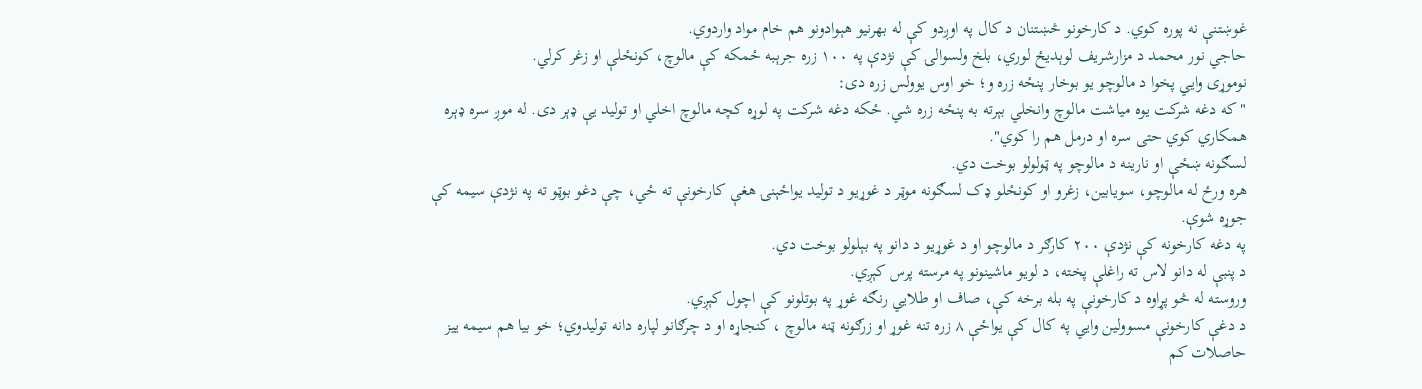غوښتنې نه پوره کوي. د کارخونو څښتنان د کال په اوږدو کې له بهرنیو هېوادونو هم خام مواد واردوي.
حاجي نور محمد د مزارشریف لوېدیځ لوري، بلخ ولسوالۍ کې نژدې په ۱۰۰ زره جرېبه ځمکه کې مالوچ، کونځلې او زغر کرلي.
نوموړی وايي پخوا د مالوچو یو بوخار پنځه زره و؛ خو اوس یوولس زره دی:
"که دغه شرکت یوه میاشت مالوچ وانخلي بېرته به پنځه زره شي. ځکه دغه شرکت په لوړه کچه مالوچ اخلي او تولید یې ډېر دی. له موږ سره ډېره همکاري کوي حتی سره او درمل هم را کوي".
لسګونه ښځې او نارینه د مالوچو په ټولولو بوخت دي.
هره ورځ له مالوچو، سویابین، زغرو او کونځلو ډک لسګونه موټر د غوړیو د تولید یواځېنۍ هغې کارخونې ته ځي، چې دغو بوټو ته په نژدې سیمه کې جوړه شوې.
په دغه کارخونه کې نژدې ۲۰۰ کارګر د مالوچو او د غوړیو د دانو په بېلولو بوخت دي.
د پنبې له دانو لاس ته راغلې پخته، د لویو ماشینونو په مرسته پرس کېږي.
وروسته له څو پړاوه د کارخونې په بله برخه کې، صاف او طلايي رنګه غوړ په بوتلونو کې اچول کېږي.
د دغې کارخونې مسوولین وايي په کال کې یواځې ۸ زره تنه غوړ او زرګونه ټنه مالوچ ، کنجاړه او د چرګانو لپاره دانه تولیدوي؛ خو بیا هم سیمه ییز حاصلات کم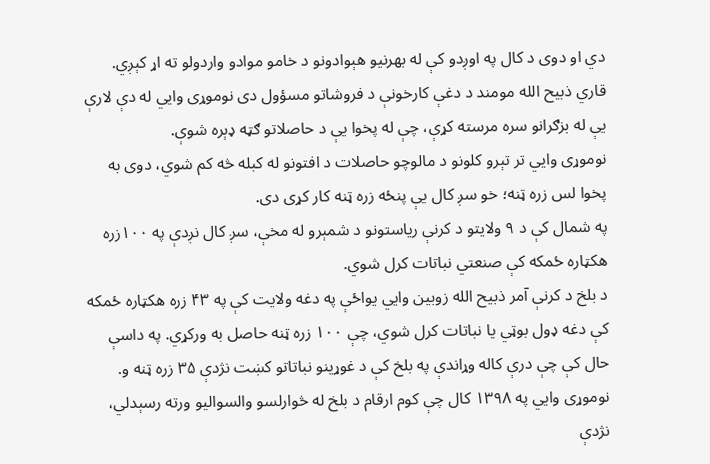دي او دوی د کال په اوږدو کې له بهرنیو هېوادونو د خامو موادو واردولو ته اړ کېږي.
قاري ذبیح الله مومند د دغې کارخونې د فروشاتو مسؤول دی نوموړی وايي له دې لارې یې له بزګرانو سره مرسته کړې، چې له پخوا یې د حاصلاتو ګټه ډېره شوې.
نوموړی وايي تر تېرو کلونو د مالوچو حاصلات د افتونو له کبله څه کم شوي، دوی به پخوا لس زره ټنه؛ خو سږ کال یې پنځه زره ټنه کار کړی دی.
په شمال کې د ۹ ولایتو د کرنې ریاستونو د شمېرو له مخې، سږ کال نږدې په ۱۰۰زره هکټاره ځمکه کې صنعتي نباتات کرل شوي.
د بلخ د کرنې آمر ذبیح الله زوبین وايي یواځې په دغه ولایت کې په ۴۳ زره هکټاره ځمکه کې دغه ډول بوټي یا نباتات کرل شوي، چې ۱۰۰ زره ټنه حاصل به ورکړي. په داسې حال کې چې درې کاله وړاندې په بلخ کې د غوړینو نباتاتو کښت نژدې ۳۵ زره ټنه و.
نوموړی وايي په ۱۳۹۸ کال چې کوم ارقام د بلخ له څوارلسو والسوالیو ورته رسېدلي، نژدې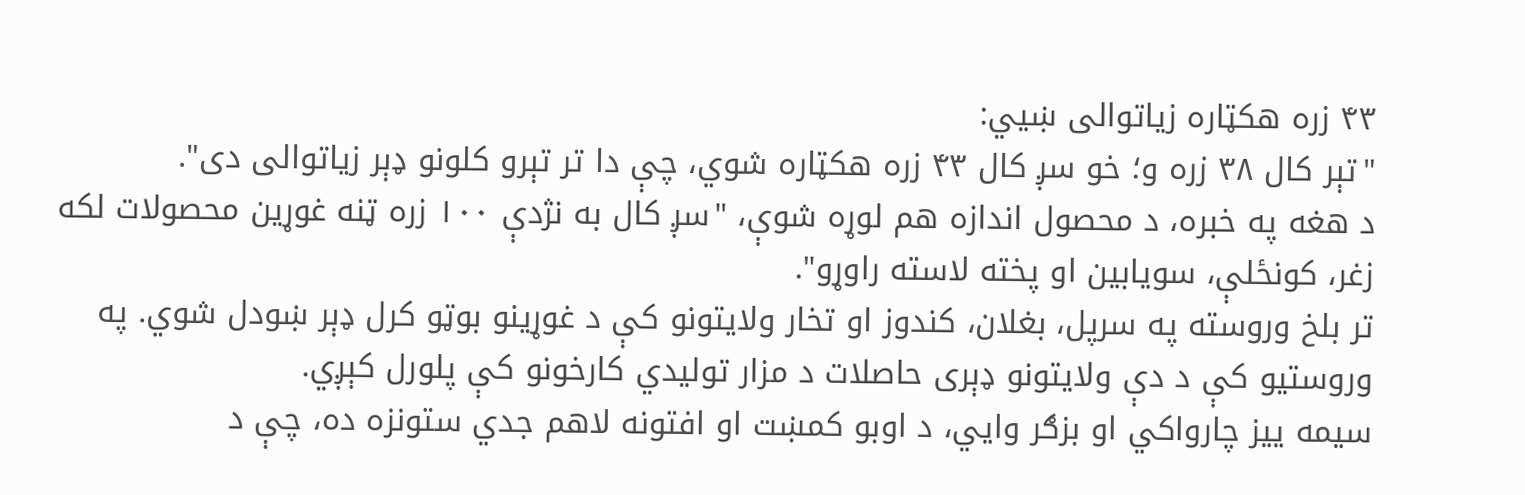۴۳ زره هکټاره زیاتوالی ښيي:
"تېر کال ۳۸ زره و؛ خو سږ کال ۴۳ زره هکټاره شوي، چې دا تر تېرو کلونو ډېر زیاتوالی دی".
د هغه په خبره، د محصول اندازه هم لوړه شوې، "سږ کال به نژدې ۱۰۰ زره ټنه غوړین محصولات لکه زغر، کونځلې، سویابین او پخته لاسته راوړو".
تر بلخ وروسته په سرپل، بغلان، کندوز او تخار ولایتونو کې د غوړینو بوټو کرل ډېر ښودل شوي. په وروستیو کې د دې ولایتونو ډېری حاصلات د مزار تولیدي کارخونو کې پلورل کېږي.
سیمه ییز چارواکي او بزګر وايي، د اوبو کمښت او افتونه لاهم جدي ستونزه ده، چې د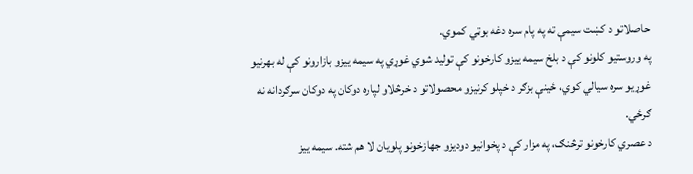حاصلاتو د کښت سیمې ته په پام سره دغه بوټي کموي.
په وروستیو کلونو کې د بلخ سیمه ییزو کارخونو کې تولید شوي غوړي په سیمه ییزو بازارونو کې له بهرنیو غوړیو سره سیالي کوي، ځینې بزګر د خپلو کرنیزو محصولاتو د خرڅلاو لپاره دوکان په دوکان سرګردانه نه ګرځي.
د عصري کارخونو ترڅنګ، په مزار کې د پخوانیو دودیزو جهازخونو پلویان لا هم شته. سیمه ییز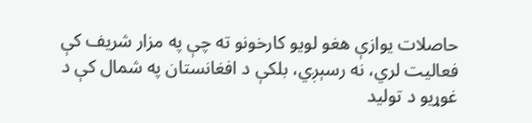حاصلات یوازې هغو لویو کارخونو ته چې په مزار شریف کې فعالیت لري، نه رسېږي، بلکې د افغانستان په شمال کې د غوړیو د تولید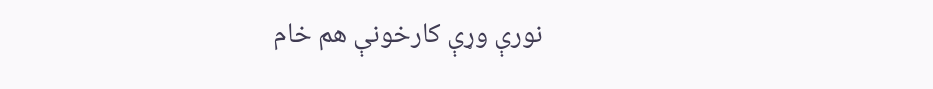نورې وړې کارخونې هم خام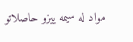مواد له سیمه ییزو حاصلاتو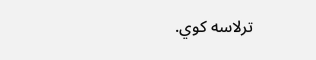ترلاسه کوي.